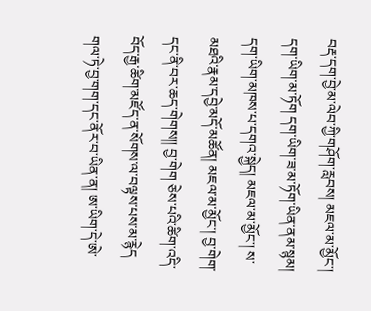བརྡ་དག་བྱེ་མ་ལེབ་ཀྱི་གཤོག་རླབས། མཇལ་མ་མྱོང་། དག་ཡིག་མ་ཏོག དག་ཡིག་ཟ་མ་ཏོག་ཡིན་ནམ་སྙམ། དག་ཡིག་མཁས་པ་དགའ་སྐྱེད། མཇལ་མ་མྱོང་། ས་མཐའི་རྣམ་དབྱེ་མདོ་མཚོན། མཇལ་མ་མྱོང་། བྱ་གེག་དང་ནི་བར་ཆད་གེགས།། བྱ་གེག ཅེས་པའི་ཚིག་འདི་བོད་རྒྱ་ཚིག་མཛོད་ན་སོགས་ལ་བལྟས་པས་མ་རྙེད གལ་ཏེ་བྱ་གག་དང་ནོར་བ་ཡིན་ན། ཨ་ཡིག་དེ་ཨེ་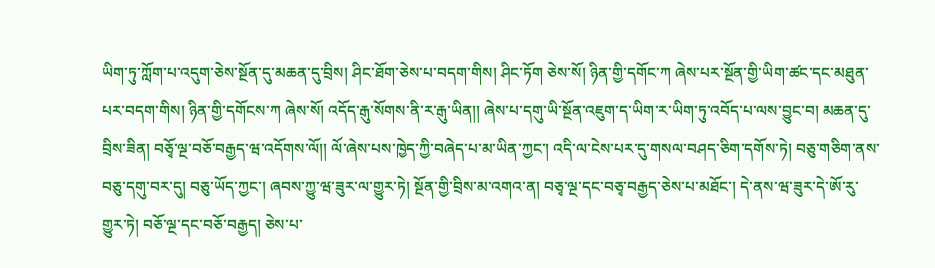ཡིག་ཏུ་ཀློག་པ་འདུག་ཅེས་སྔོན་དུ་མཆན་དུ་བྲིས། ཤིང་ཐོག་ཅེས་པ་བདག་གིས། ཤིང་ཏོག ཅེས་སོ། ཉིན་གྱི་དགོང་ཀ ཞེས་པར་སྔོན་གྱི་ཡིག་ཚང་དང་མཐུན་པར་བདག་གིས། ཉིན་གྱི་དགོངས་ཀ ཞེས་སོ། འདོད་རྒུ་སོགས་ནི་ར་རྒུ་ཡིན།། ཞེས་པ་དགུ་ཡི་སྔོན་འཇུག་ད་ཡིག་ར་ཡིག་ཏུ་འབོད་པ་ལས་བྱུང་བ། མཆན་དུ་བྲིས་ཟིན། བཅྭོ་ལྔ་བཅོ་བརྒྱད་ཝ་འདོགས་ལོ།། ལོ་ཞེས་པས་ཁྱེད་ཀྱི་བཞེད་པ་མ་ཡིན་ཀྱང་། འདི་ལ་ངེས་པར་དུ་གསལ་བཤད་ཅིག་དགོས་ཏེ། བཅུ་གཅིག་ནས་བཅུ་དགུ་བར་དུ། བཅུ་ཡོད་ཀྱང་། ཞབས་ཀྱུ་ཝ་ཟུར་ལ་གྱུར་ཏེ། སྔོན་གྱི་བྲིས་མ་འགའ་ན། བཅྭ་ལྔ་དང་བཅྭ་བརྒྱད་ཅེས་པ་མཐོང་། དེ་ནས་ཝ་ཟུར་དེ་ཨོ་རུ་གྱུར་ཏེ། བཅོ་ལྔ་དང་བཅོ་བརྒྱད། ཅེས་པ་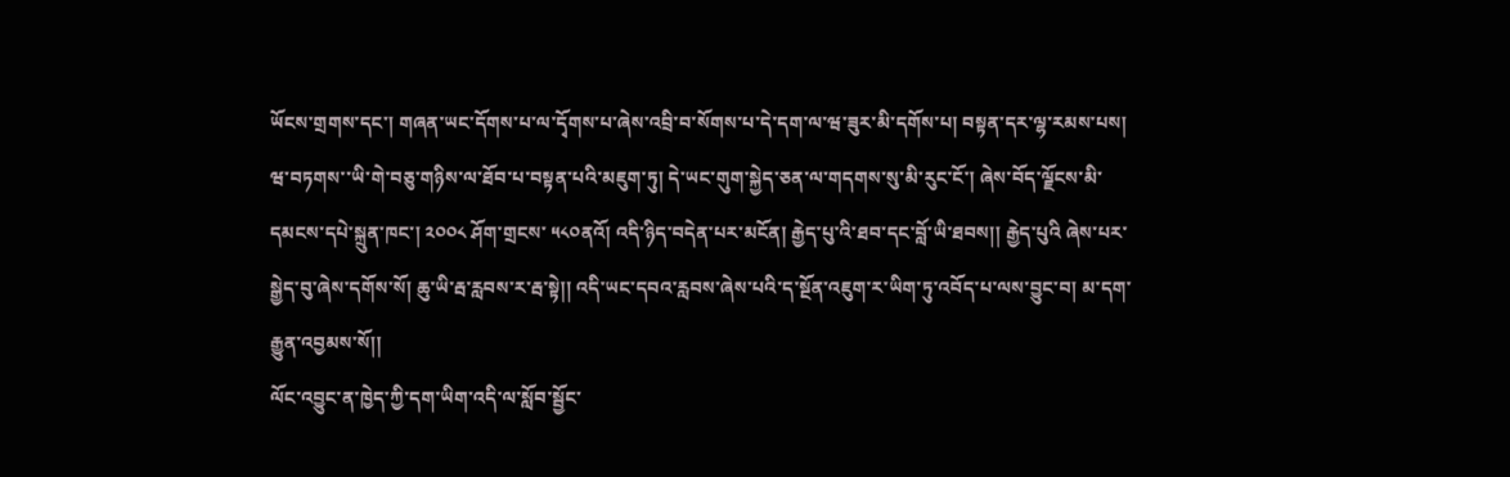ཡོངས་གྲགས་དང་། གཞན་ཡང་དོགས་པ་ལ་དྭོགས་པ་ཞེས་འབྲི་བ་སོགས་པ་དེ་དག་ལ་ཝ་ཟུར་མི་དགོས་པ། བསྟན་དར་ལྷ་རམས་པས། ཝ་བཏགས་་ཡི་གེ་བཅུ་གཉིས་ལ་ཐོབ་པ་བསྟན་པའི་མཇུག་ཏུ། དེ་ཡང་གུག་སྐྱེད་ཅན་ལ་གདགས་སུ་མི་རུང་ངོ་། ཞེས་བོད་ལྗོངས་མི་དམངས་དཔེ་སྐྲུན་ཁང་། ༢༠༠༨ ཤོག་གྲངས་ ༥༨༠ནའོ། འདི་ཉིད་བདེན་པར་མངོན། རྒྱེད་པུ་འི་ཐབ་དང་བློ་ཡི་ཐབས།། རྒྱེད་པུའི ཞེས་པར་སྒྱེད་བུ་ཞེས་དགོས་སོ། ཆུ་ཡི་རྦ་རླབས་ར་རྦ་སྟེ།། འདི་ཡང་དབའ་རླབས་ཞེས་པའི་ད་སྔོན་འཇུག་ར་ཡིག་ཏུ་འབོད་པ་ལས་བྱུང་བ། མ་དག་རྒྱུན་འབྱམས་སོ།།
ལོང་འབྱུང་ན་ཁྱེད་ཀྱི་དག་ཡིག་འདི་ལ་སློབ་སྦྱོང་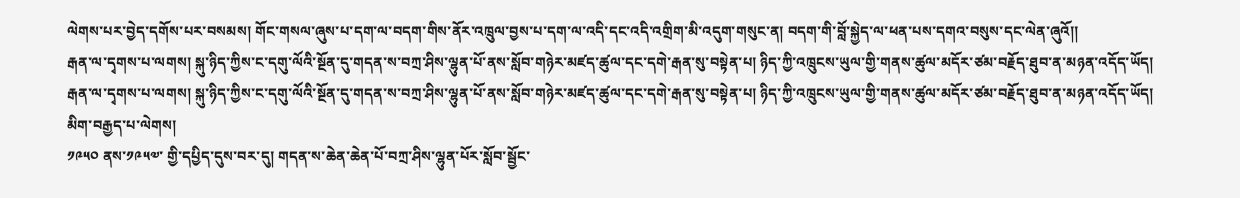ལེགས་པར་བྱེད་དགོས་པར་བསམས། གོང་གསལ་ཞུས་པ་དག་ལ་བདག་གིས་ནོར་འཁྲུལ་བྱས་པ་དག་ལ་འདི་དང་འདི་འགྲིག་མི་འདུག་གསུང་ན། བདག་གི་བློ་སྐྱེད་ལ་ཕན་པས་དགའ་བསུས་དང་ལེན་ཞུའོ།།
རྒན་ལ་དྭགས་པ་ལགས། སྐུ་ཉིད་ཀྱིས་ང་དགུ་ལོའི་སྔོན་དུ་གདན་ས་བཀྲ་ཤིས་ལྷུན་པོ་ནས་སློབ་གཉེར་མཛད་ཚུལ་དང་དགེ་རྒན་སུ་བསྟེན་པ། ཉིད་ཀྱི་འཁྲུངས་ཡུལ་གྱི་གནས་ཚུལ་མདོར་ཙམ་བརྗོད་ཐུབ་ན་མཉན་འདོད་ཡོད།
རྒན་ལ་དྭགས་པ་ལགས། སྐུ་ཉིད་ཀྱིས་ང་དགུ་ལོའི་སྔོན་དུ་གདན་ས་བཀྲ་ཤིས་ལྷུན་པོ་ནས་སློབ་གཉེར་མཛད་ཚུལ་དང་དགེ་རྒན་སུ་བསྟེན་པ། ཉིད་ཀྱི་འཁྲུངས་ཡུལ་གྱི་གནས་ཚུལ་མདོར་ཙམ་བརྗོད་ཐུབ་ན་མཉན་འདོད་ཡོད།
མིག་བརྒྱད་པ་ལེགས།
༡༩༥༠ ནས་༡༩༥༧་ གྱི་དཔྱིད་དུས་བར་དུ། གདན་ས་ཆེན་ཆེན་པོ་བཀྲ་ཤིས་ལྷུན་པོར་སློབ་སྦྱོང་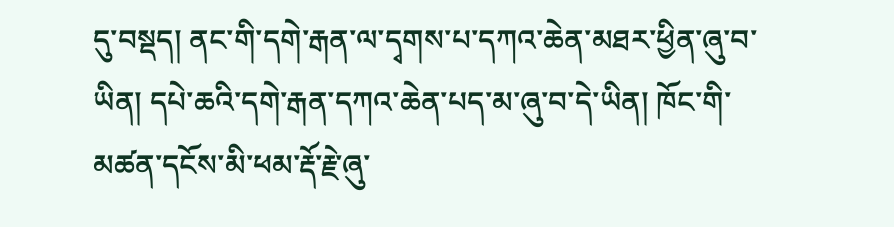དུ་བསྡད། ནང་གི་དགེ་རྒན་ལ་དྭགས་པ་དཀའ་ཆེན་མཐར་ཕྱིན་ཞུ་བ་ཡིན། དཔེ་ཆའི་དགེ་རྒན་དཀའ་ཆེན་པད་མ་ཞུ་བ་དེ་ཡིན། ཁོང་གི་མཚན་དངོས་མི་ཕམ་རྡོ་རྗེ་ཞུ་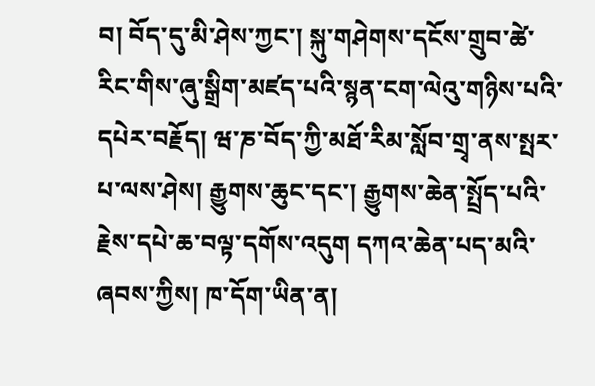བ། བོད་དུ་མི་ཤེས་ཀྱང་། སྐུ་གཤེགས་དངོས་གྲུབ་ཚེ་རིང་གིས་ཞུ་སྒྲིག་མཛད་པའི་སྙན་ངག་ལེའུ་གཉིས་པའི་དཔེར་བརྗོད། ཝ་ཎ་བོད་ཀྱི་མཐོ་རིམ་སློབ་གྲྭ་ནས་སྤར་པ་ལས་ཤེས། རྒྱུགས་ཆུང་དང་། རྒྱུགས་ཆེན་སྤྲོད་པའི་རྗེས་དཔེ་ཆ་བལྟ་དགོས་འདུག དཀའ་ཆེན་པད་མའི་ཞབས་ཀྱིས། ཁ་དོག་ཡིན་ན།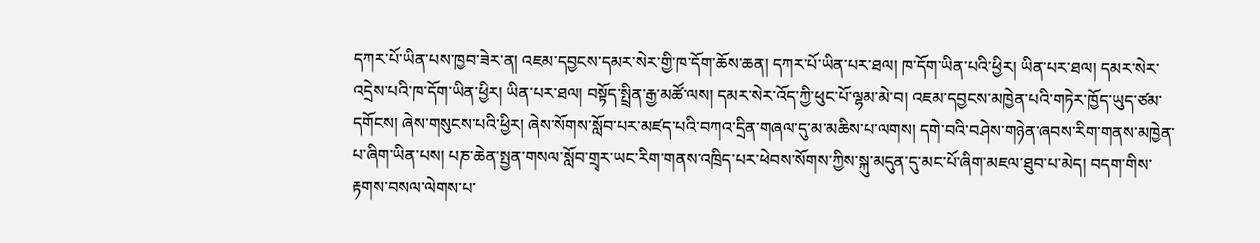དཀར་པོ་ཡིན་པས་ཁྱབ་ཟེར་ན། འཇམ་དབྱངས་དམར་སེར་གྱི་ཁ་དོག་ཆོས་ཆན། དཀར་པོ་ཡིན་པར་ཐལ། ཁ་དོག་ཡིན་པའི་ཕྱིར། ཡིན་པར་ཐལ། དམར་སེར་འདྲེས་པའི་ཁ་དོག་ཡིན་ཕྱིར། ཡིན་པར་ཐལ། བསྟོད་སྤྲིན་རྒྱ་མཚོ་ལས། དམར་སེར་འོད་ཀྱི་ཕུང་པོ་ལྷམ་མེ་བ། འཇམ་དབྱངས་མཁྱེན་པའི་གཏེར་ཁྱོད་ཡུད་ཙམ་དགོངས། ཞེས་གསུངས་པའི་ཕྱིར། ཞེས་སོགས་སློབ་པར་མཛད་པའི་བཀའ་དྲིན་གཞལ་དུ་མ་མཆིས་པ་ལགས། དགེ་བའི་བཤེས་གཉེན་ཞབས་རིག་གནས་མཁྱེན་པ་ཞིག་ཡིན་པས། པཎ་ཆེན་སྤྱན་གསལ་སློབ་གྲྭར་ཡང་རིག་གནས་འཁྲིད་པར་ཕེབས་སོགས་ཀྱིས་སྐུ་མདུན་དུ་མང་པོ་ཞིག་མཇལ་ཐུབ་པ་མེད། བདག་གིས་རྟགས་བསལ་ལེགས་པ་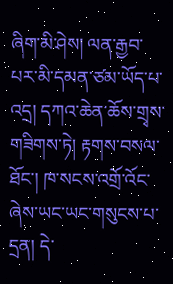ཞིག་མི་ཤེས། ལན་རྒྱབ་པར་མི་དམན་ཙམ་ཡོད་པ་འདྲ། དཀའ་ཆེན་ཆོས་གྲྭས་གཟིགས་ཏེ། རྟགས་བསལ་ཐོང་། ཁ་སངས་འགྲོ་འོང་ཞེས་ཡང་ཡང་གསུངས་པ་དྲན། དེ་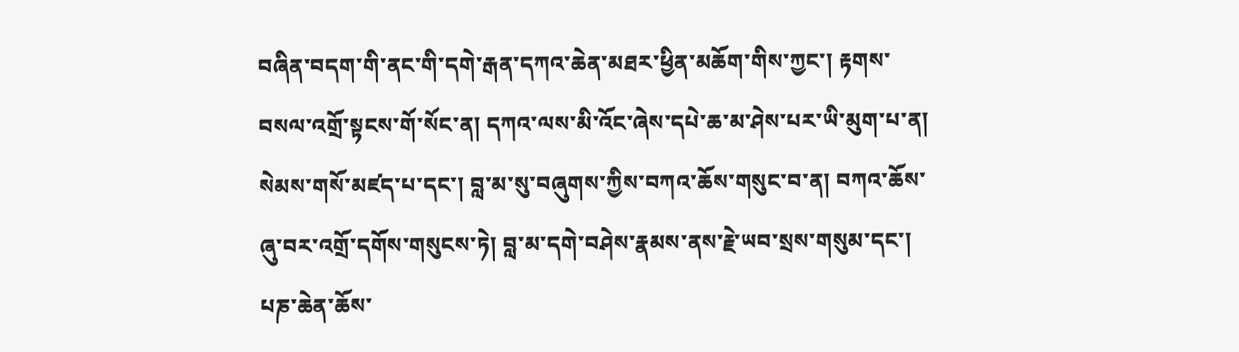བཞིན་བདག་གི་ནང་གི་དགེ་རྒན་དཀའ་ཆེན་མཐར་ཕྱིན་མཆོག་གིས་ཀྱང་། རྟགས་བསལ་འགྲོ་སྟངས་གོ་སོང་ན། དཀའ་ལས་མི་འོང་ཞེས་དཔེ་ཆ་མ་ཤེས་པར་ཡི་མུག་པ་ན། སེམས་གསོ་མཛད་པ་དང་། བླ་མ་སུ་བཞུགས་ཀྱིས་བཀའ་ཆོས་གསུང་བ་ན། བཀའ་ཆོས་ཞུ་བར་འགྲོ་དགོས་གསུངས་ཏེ། བླ་མ་དགེ་བཤེས་རྣམས་ནས་རྗེ་ཡབ་སྲས་གསུམ་དང་། པཎ་ཆེན་ཆོས་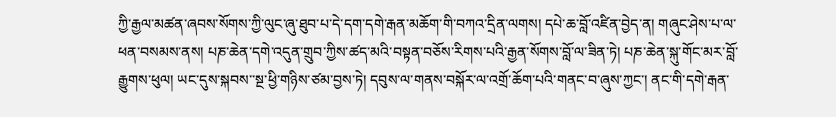ཀྱི་རྒྱལ་མཚན་ཞབས་སོགས་ཀྱི་ལུང་ཞུ་ཐུབ་པ་དེ་དག་དགེ་རྒན་མཆོག་གི་བཀའ་དྲིན་ལགས། དཔེ་ཆ་བློ་འཛིན་བྱེད་ན། གཞུང་ཤེས་པ་ལ་ཕན་བསམས་ནས། པཎ་ཆེན་དགེ་འདུན་གྲུབ་ཀྱིས་ཚད་མའི་བསྟན་བཅོས་རིགས་པའི་རྒྱན་སོགས་བློ་ལ་ཟིན་ཏེ། པཎ་ཆེན་སྐུ་གོང་མར་བློ་རྒྱུགས་ཕུལ། ཡང་དུས་སྐབས་་སྔ་ཕྱི་གཉིས་ཙམ་བྱས་ཏེ། དབུས་ལ་གནས་བསྐོར་ལ་འགྲོ་ཆོག་པའི་གནང་བ་ཞུས་ཀྱང་། ནང་གི་དགེ་རྒན་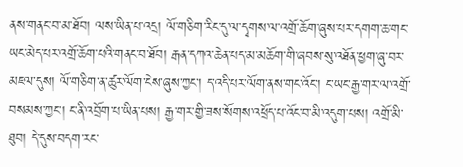ནས་གནང་བ་མ་ཐོབ། ལས་ཡིན་པ་འདྲ། ལོ་གཅིག་རིང་དུ་ལ་དྭགས་ལ་འགྲོ་ཆོག་ཞུས་པར་དགག་ཆ་གང་ཡང་མེད་པར་འགྲོ་ཆོག་པའི་གནང་བ་ཐོབ། རྒན་དཀའ་ཆེན་པད་མ་མཆོག་གི་ཞབས་སུ་འཐོན་ཕྱག་ཞུ་བར་མཇལ་དུས། ལོ་གཅིག་ན་ཚུར་ལོག་ངེས་ཞུས་ཀྱང་། ད་འདི་པར་ལོག་ནས་གང་འོང་། ང་ཡང་རྒྱ་གར་ལ་འགྲོ་བསམས་ཀྱང་། ང་ནི་འབྲོག་པ་ཡིན་པས། རྒྱ་གར་གྱི་ཟས་སོགས་འཕྲོད་པ་འོང་བ་མི་འདུག་པས། འགྲོ་མི་ཐུབ། དེ་དུས་བདག་རང་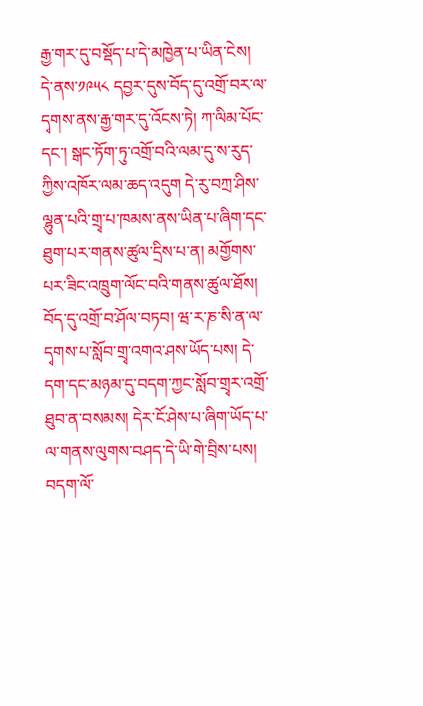རྒྱ་གར་དུ་བསྡོད་པ་དེ་མཁྱེན་པ་ཡིན་ངེས།
དེ་ནས་༡༩༥༨ དབྱར་དུས་བོད་དུ་འགྲོ་བར་ལ་དྭགས་ནས་རྒྱ་གར་དུ་འོངས་ཏེ། ཀ་ལིམ་པོང་དང་། སྒང་ཏོག་ཏུ་འགྲོ་བའི་ལམ་དུ་ས་རུད་ཀྱིས་འཁོར་ལམ་ཆད་འདུག དེ་རུ་བཀྲ་ཤིས་ལྷུན་པའི་གྲྭ་པ་ཁམས་ནས་ཡིན་པ་ཞིག་དང་ཐུག་པར་གནས་ཚུལ་དྲིས་པ་ན། མགྱོགས་པར་ཟིང་འཁྲུག་ལོང་བའི་གནས་ཚུལ་ཐོས། བོད་དུ་འགྲོ་བ་ཤོལ་བཏབ། ཝ་ར་ཎ་སི་ན་ལ་དྭགས་པ་སློབ་གྲྭ་འགའ་ཤས་ཡོད་པས། དེ་དག་དང་མཉམ་དུ་བདག་ཀྱང་སློབ་གྲྭར་འགྲོ་ཐུབ་ན་བསམས། དེར་ངོ་ཤེས་པ་ཞིག་ཡོད་པ་ལ་གནས་ལུགས་བཤད་དེ་ཡི་གེ་བྲིས་པས། བདག་ལོ་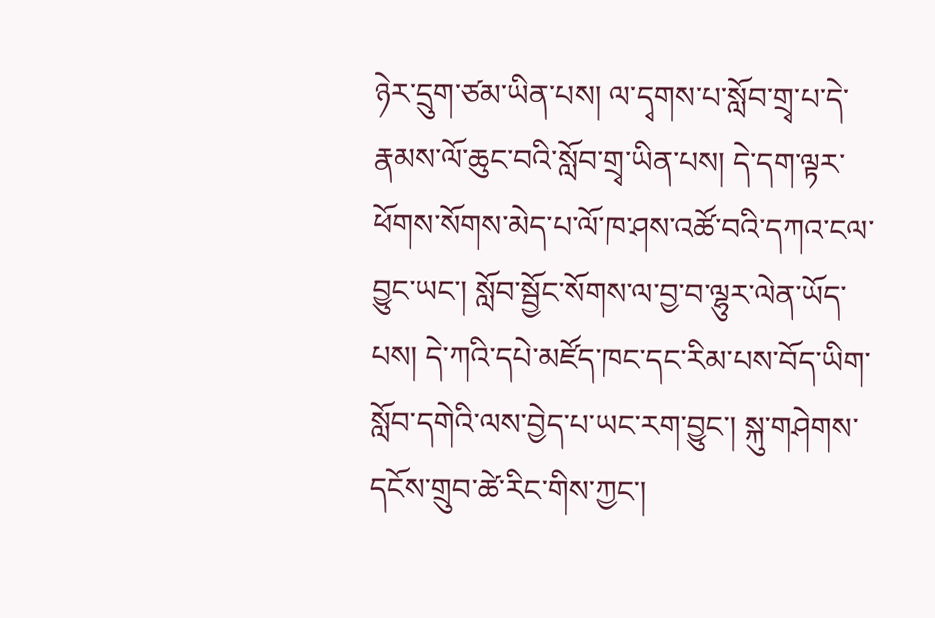ཉེར་དྲུག་ཙམ་ཡིན་པས། ལ་དྭགས་པ་སློབ་གྲྭ་པ་དེ་རྣམས་ལོ་ཆུང་བའི་སློབ་གྲྭ་ཡིན་པས། དེ་དག་ལྟར་ཕོགས་སོགས་མེད་པ་ལོ་ཁ་ཤས་འཚོ་བའི་དཀའ་ངལ་བྱུང་ཡང་། སློབ་སྦྱོང་སོགས་ལ་བྱ་བ་ལྷུར་ལེན་ཡོད་པས། དེ་ཀའི་དཔེ་མཛོད་ཁང་དང་རིམ་པས་བོད་ཡིག་སློབ་དགེའི་ལས་བྱེད་པ་ཡང་རག་བྱུང་། སྐུ་གཤེགས་དངོས་གྲུབ་ཚེ་རིང་གིས་ཀྱང་།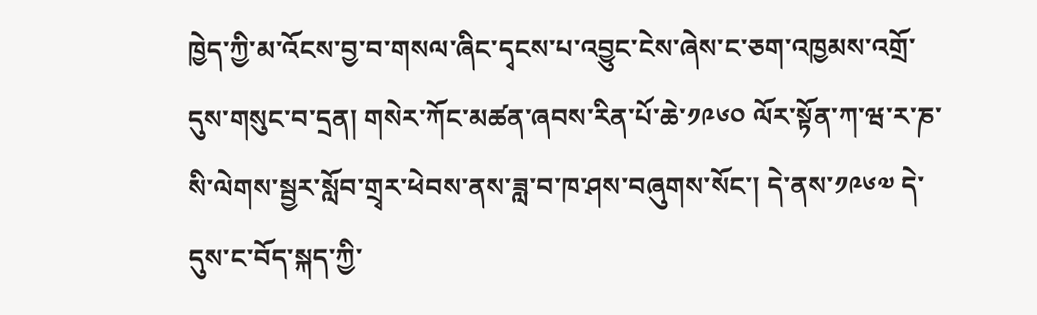ཁྱེད་ཀྱི་མ་འོངས་བྱ་བ་གསལ་ཞིང་དྭངས་པ་འབྱུང་ངེས་ཞེས་ང་ཅག་འཁྱམས་འགྲོ་དུས་གསུང་བ་དྲན། གསེར་ཀོང་མཚན་ཞབས་རིན་པོ་ཆེ་༡༩༦༠ ལོར་སྟོན་ཀ་ཝ་ར་ཎ་སི་ལེགས་སྦྱར་སློབ་གྲྭར་ཕེབས་ནས་ཟླ་བ་ཁ་ཤས་བཞུགས་སོང་། དེ་ནས་༡༩༦༧ དེ་དུས་ང་བོད་སྐད་ཀྱི་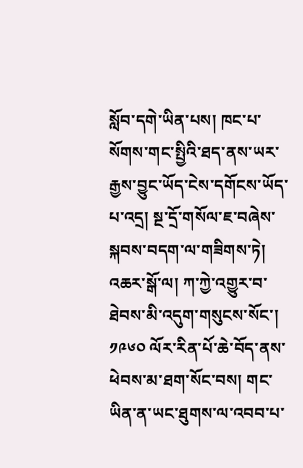སློབ་དགེ་ཡིན་པས། ཁང་པ་སོགས་གང་སྤྱིའི་ཐད་ནས་ཡར་རྒྱས་བྱུང་ཡོད་ངེས་དགོངས་ཡོད་པ་འདྲ། སྔ་དྲོ་གསོལ་ཇ་བཞེས་སྐབས་བདག་ལ་གཟིགས་ཏེ། འཆར་སྒོ་ལ། ཀ་ཀྱེ་འགྱུར་བ་ཐེབས་མི་འདུག་གསུངས་སོང་། ༡༩༦༠ ལོར་རིན་པོ་ཆེ་བོད་ནས་ཕེབས་མ་ཐག་སོང་བས། གང་ཡིན་ན་ཡང་ཐུགས་ལ་འབབ་པ་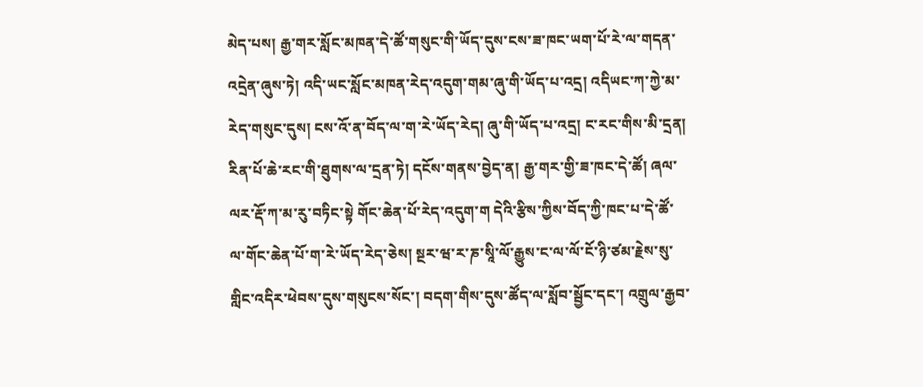མེད་པས། རྒྱ་གར་སློང་མཁན་དེ་ཚོ་གསུང་གི་ཡོད་དུས་ངས་ཟ་ཁང་ཡག་པོ་རེ་ལ་གདན་འདྲེན་ཞུས་ཏེ། འདི་ཡང་སློང་མཁན་རེད་འདུག་གམ་ཞུ་གི་ཡོད་པ་འདྲ། འདིཡང་ཀ་ཀྱེ་མ་རེད་གསུང་དུས། ངས་འོ་ན་བོད་ལ་ག་རེ་ཡོད་རེད། ཞུ་གི་ཡོད་པ་འདྲ། ང་རང་གིས་མི་དྲན། རིན་པོ་ཆེ་རང་གི་ཐུགས་ལ་དྲན་ཏེ། དངོས་གནས་བྱེད་ན། རྒྱ་གར་གྱི་ཟ་ཁང་དེ་ཚོ། ཞལ་ལར་རྡོ་ཀ་མ་རུ་བཏིང་སྟེ གོང་ཆེན་པོ་རེད་འདུག་ག དེའི་རྩིས་ཀྱིས་བོད་ཀྱི་ཁང་པ་དེ་ཚོ་ལ་གོང་ཆེན་པོ་ག་རེ་ཡོད་རེད་ཅེས། སྔར་ཝ་ར་ཎ་སཱི་ལོ་རྒྱུས་ང་ལ་ལོ་ངོ་ཉི་ཙམ་རྗེས་སུ་གླིང་འདིར་ཕེབས་དུས་གསུངས་སོང་། བདག་གིས་དུས་ཚོད་ལ་སློབ་སྦྱོང་དང་། འགྲུལ་རྒྱབ་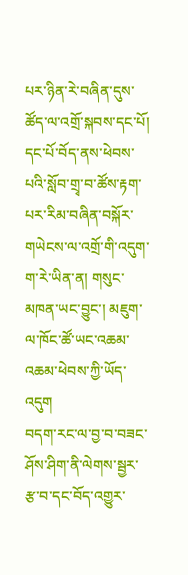པར་ཉིན་རེ་བཞིན་དུས་ཚོད་ལ་འགྲོ་སྐབས་དང་པོ། དང་པོ་བོད་ནས་ཕེབས་པའི་སློབ་གྲྭ་བ་ཚོས་རྟག་པར་རིམ་བཞིན་བསྐོར་གཡེངས་ལ་འགྲོ་གི་འདུག་ ག་རེ་ཡིན་ན། གསུང་མཁན་ཡང་བྱུང་། མཇུག་ལ་ཁོང་ཚོ་ཡང་འཆམ་འཆམ་ཕེབས་ཀྱི་ཡོད་འདུག
བདག་རང་ལ་བྱ་བ་བཟང་ཤོས་ཤིག་ནི་ལེགས་སྦྱར་རྩ་བ་དང་བོད་འགྱུར་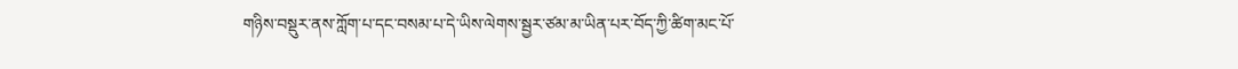གཉིས་བསྡུར་ནས་ཀློག་པ་དང་བསམ་པ་དེ་ཡིས་ལེགས་སྦྱར་ཙམ་མ་ཡིན་པར་བོད་ཀྱི་ཚིག་མང་པོ་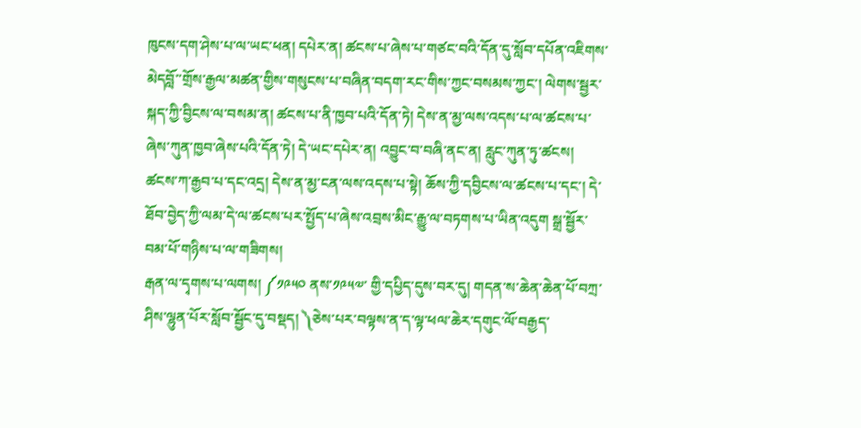ཁུངས་དག་ཤེས་པ་ལ་ཡང་ཕན། དཔེར་ན། ཚངས་པ་ཞེས་པ་གཙང་བའི་དོན་དུ་སློབ་དཔོན་འཇིགས་མེདབློ་་གྲོས་རྒྱལ་མཚན་གྱིས་གསུངས་པ་བཞིན་བདག་རང་གིས་ཀྱང་བསམས་ཀྱང་། ལེགས་སྦྱར་སྐད་ཀྱི་བྱིངས་ལ་བསམ་ན། ཚངས་པ་ནི་ཁྱབ་པའི་དོན་ཏེ། དེས་ན་མྱ་ལས་འདས་པ་ལ་ཚངས་པ་ཞེས་ཀུན་ཁྱབ་ཞེས་པའི་དོན་ཏེ། དེ་ཡང་དཔེར་ན། འབྱུང་བ་བཞི་ནང་ན། རླུང་ཀུན་ཏུ་ཚངས། ཚངས་ཀ་རྒྱབ་པ་དང་འདྲ། དེས་ན་མྱ་ངན་ལས་འདས་པ་སྟེ། ཆོས་ཀྱི་དབྱིངས་ལ་ཚངས་པ་དང་། དེ་ཐོབ་བྱེད་ཀྱི་ལམ་དེ་ལ་ཚངས་པར་སྤྱོད་པ་ཞེས་འབྲས་མིང་རྒྱུ་ལ་བཏགས་པ་ཡིན་འདུག སྒྲ་སྦྱོར་བམ་པོ་གཉིས་པ་ལ་གཟིགས།
རྒན་ལ་དྭགས་པ་ལགས། ༼༡༩༥༠ ནས་༡༩༥༧་ གྱི་དཔྱིད་དུས་བར་དུ། གདན་ས་ཆེན་ཆེན་པོ་བཀྲ་ཤིས་ལྷུན་པོར་སློབ་སྦྱོང་དུ་བསྡད། ༽ཅེས་པར་བལྟས་ན་ད་ལྟ་ཕལ་ཆེར་དགུང་ལོ་བརྒྱད་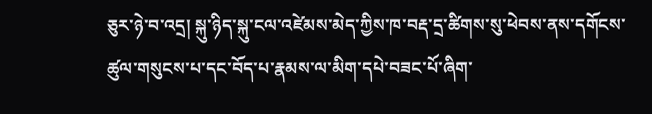ཅུར་ཉེ་བ་འདྲ། སྐུ་ཉིད་སྐུ་ངལ་འཛེམས་མེད་ཀྱིས་ཁ་བརྡ་དྲ་ཚིགས་སུ་ཕེབས་ནས་དགོངས་ཚུལ་གསུངས་པ་དང་བོད་པ་རྣམས་ལ་མིག་དཔེ་བཟང་པོ་ཞིག་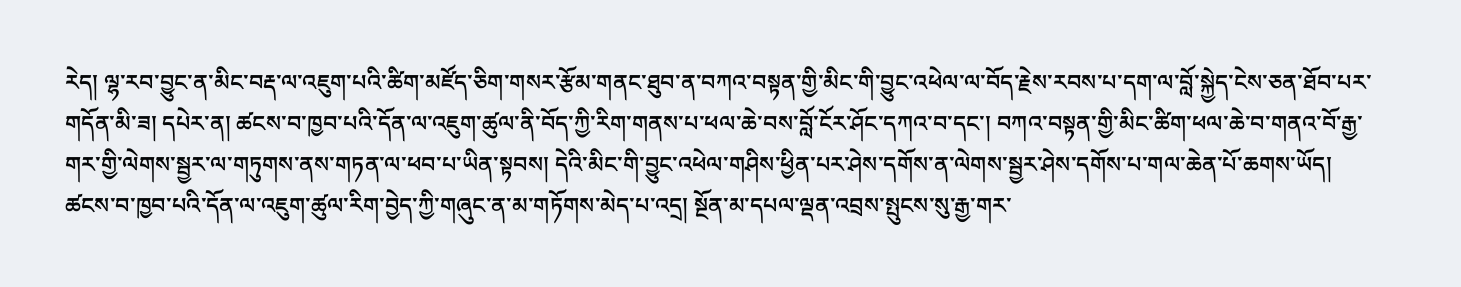རེད། ལྷ་རབ་བྱུང་ན་མིང་བརྡ་ལ་འཇུག་པའི་ཚིག་མཛོད་ཅིག་གསར་རྩོམ་གནང་ཐུབ་ན་བཀའ་བསྟན་གྱི་མིང་གི་བྱུང་འཕེལ་ལ་བོད་རྗེས་རབས་པ་དག་ལ་བློ་སྐྱེད་ངེས་ཅན་ཐོབ་པར་གདོན་མི་ཟ། དཔེར་ན། ཚངས་བ་ཁྱབ་པའི་དོན་ལ་འཇུག་ཚུལ་ནི་བོད་ཀྱི་རིག་གནས་པ་ཕལ་ཆེ་བས་བློ་ངོར་ཤོང་དཀའ་བ་དང་། བཀའ་བསྟན་གྱི་མིང་ཚིག་ཕལ་ཆེ་བ་གནའ་བོ་རྒྱ་གར་གྱི་ལེགས་སྦྱར་ལ་གཏུགས་ནས་གཏན་ལ་ཕབ་པ་ཡིན་སྟབས། དེའི་མིང་གི་བྱུང་འཕེལ་གཤིས་ཕྱིན་པར་ཤེས་དགོས་ན་ལེགས་སྦྱར་ཤེས་དགོས་པ་གལ་ཆེན་པོ་ཆགས་ཡོད། ཚངས་བ་ཁྱབ་པའི་དོན་ལ་འཇུག་ཚུལ་རིག་བྱེད་ཀྱི་གཞུང་ན་མ་གཏོགས་མེད་པ་འདྲ། སྔོན་མ་དཔལ་ལྡན་འབྲས་སྤུངས་སུ་རྒྱ་གར་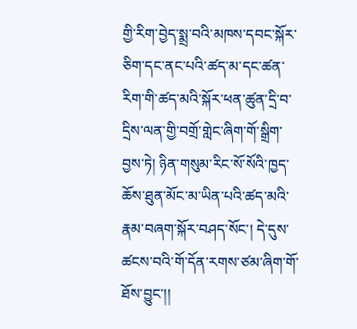གྱི་རིག་བྱེད་སྨྲ་བའི་མཁས་དབང་སྐོར་ཅིག་དང་ནང་པའི་ཚད་མ་དང་ཚན་རིག་གི་ཚད་མའི་སྐོར་ཕན་ཚུན་དྲི་བ་དྲིས་ལན་གྱི་བགྲོ་གླེང་ཞིག་གོ་སྒྲིག་བྱས་ཏེ། ཉིན་གསུམ་རིང་སོ་སོའི་ཁྱད་ཆོས་ཐུན་མོང་མ་ཡིན་པའི་ཚད་མའི་རྣམ་བཞག་སྐོར་བཤད་སོང་། དེ་དུས་ཚངས་བའི་གོ་དོན་རགས་ཙམ་ཞིག་གོ་ཐོས་བྱུང་།།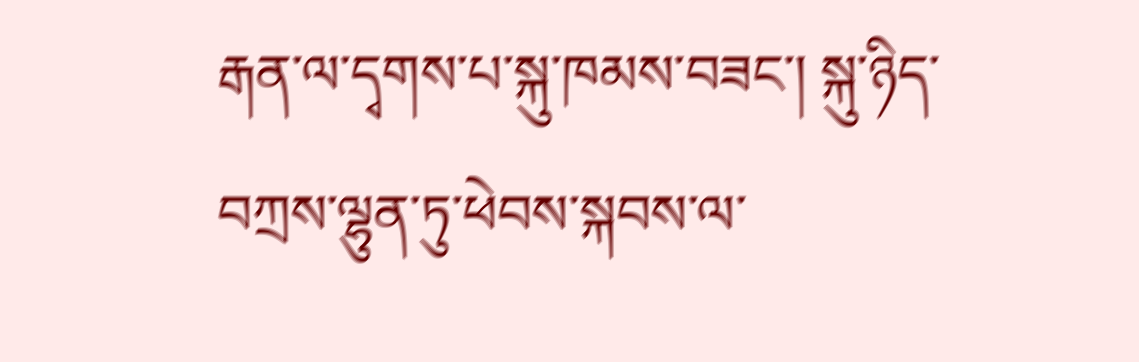རྒན་ལ་དྭགས་པ་སྐུ་ཁམས་བཟང་། སྐུ་ཉིད་བཀྲས་ལྷུན་ཏུ་ཕེབས་སྐབས་ལ་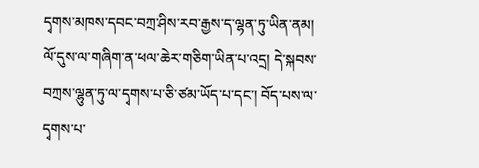དྭགས་མཁས་དབང་བཀྲ་ཤིས་རབ་རྒྱས་ད་ལྷན་ཏུ་ཡིན་ནམ། ལོ་དུས་ལ་གཞིག་ན་ཕལ་ཆེར་གཅིག་ཡིན་པ་འདྲ། དེ་སྐབས་བཀྲས་ལྷུན་ཏུ་ལ་དྭགས་པ་ཅི་ཙམ་ཡོད་པ་དང་། བོད་པས་ལ་དྭགས་པ་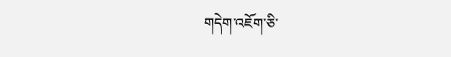གདེག་འཇོག་ཅི་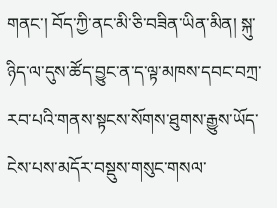གནང་། བོད་ཀྱི་ནང་མི་ཅི་བཟིན་ཡིན་མིན། སྐུ་ཉིད་ལ་དུས་ཚོད་བྱུང་ན་ད་ལྟ་མཁས་དབང་བཀྲ་རབ་པའི་གནས་སྟངས་སོགས་ཐུགས་རྒྱུས་ཡོད་ངེས་པས་མདོར་བསྡུས་གསུང་གསལ་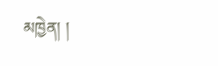མཁྱེན། །